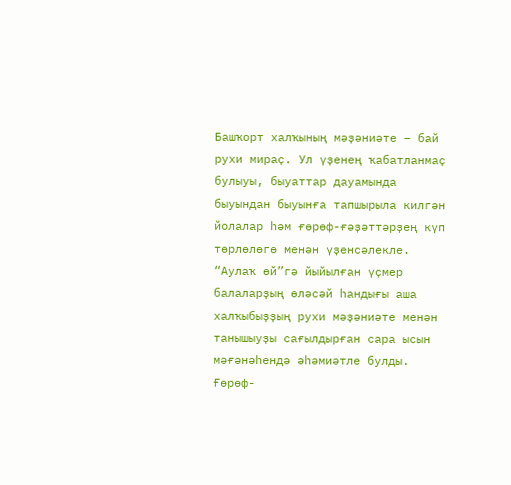Башҡорт халҡының мәҙәниәте – бай рухи мираҫ. Ул үҙенең ҡабатланмаҫ булыуы, быуаттар дауамында быуындан быуынға тапшырыла килгән йолалар һәм ғөрөф-ғәҙәттәрҙең күп төрлөлөгө менән үҙенсәлекле. “Аулаҡ өй”гә йыйылған үҫмер балаларҙың өләсәй һандығы аша халҡыбыҙҙың рухи мәҙәниәте менән танышыуҙы сағылдырған сара ысын мәғәнәһендә әһәмиәтле булды.
Ғөрөф-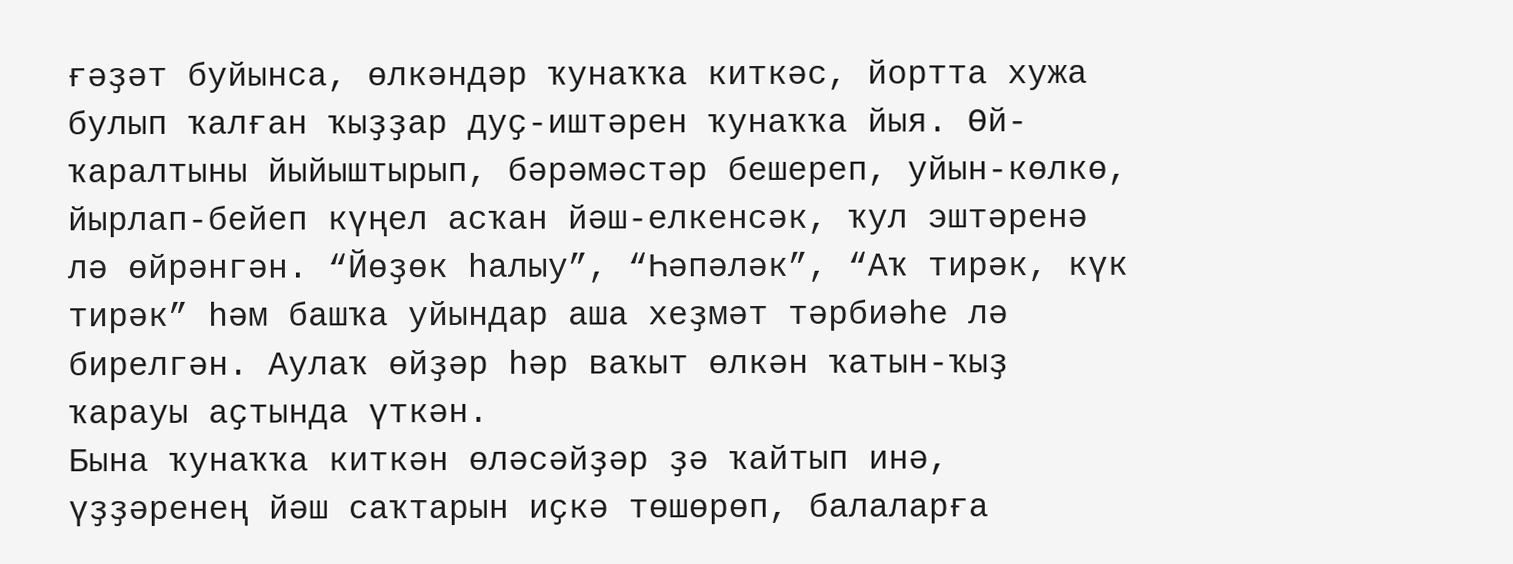ғәҙәт буйынса, өлкәндәр ҡунаҡҡа киткәс, йортта хужа булып ҡалған ҡыҙҙар дуҫ-иштәрен ҡунаҡҡа йыя. Өй-ҡаралтыны йыйыштырып, бәрәмәстәр бешереп, уйын-көлкө, йырлап-бейеп күңел асҡан йәш-елкенсәк, ҡул эштәренә лә өйрәнгән. “Йөҙөк һалыу”, “Һәпәләк”, “Аҡ тирәк, күк тирәк” һәм башҡа уйындар аша хеҙмәт тәрбиәһе лә бирелгән. Аулаҡ өйҙәр һәр ваҡыт өлкән ҡатын-ҡыҙ ҡарауы аҫтында үткән.
Бына ҡунаҡҡа киткән өләсәйҙәр ҙә ҡайтып инә, үҙҙәренең йәш саҡтарын иҫкә төшөрөп, балаларға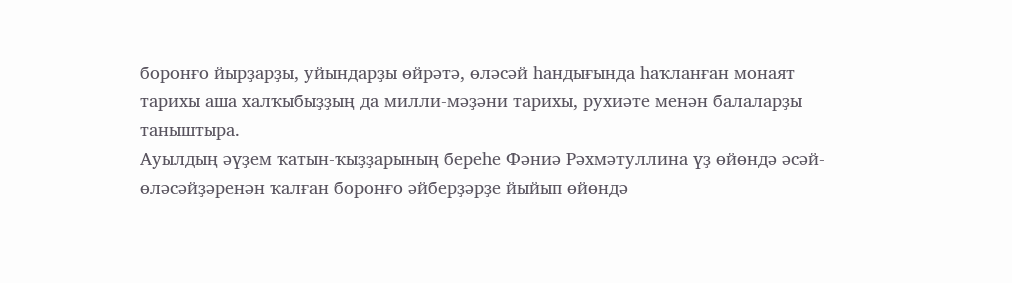боронғо йырҙарҙы, уйындарҙы өйрәтә, өләсәй һандығында һаҡланған монаят тарихы аша халҡыбыҙҙың да милли-мәҙәни тарихы, рухиәте менән балаларҙы таныштыра.
Ауылдың әүҙем ҡатын-ҡыҙҙарының береһе Фәниә Рәхмәтуллина үҙ өйөндә әсәй-өләсәйҙәренән ҡалған боронғо әйберҙәрҙе йыйып өйөндә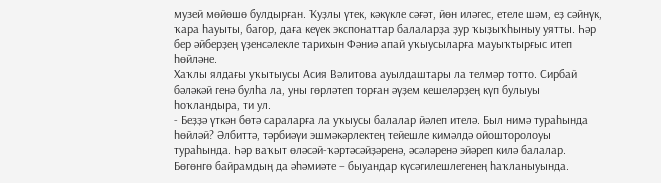музей мөйөшө булдырған. Ҡуҙлы үтек, кәкүкле сәғәт, йөн иләгес, етеле шәм, еҙ сәйнүк, ҡара һауыты, багор, даға кеүек экспонаттар балаларҙа ҙур ҡыҙыҡһыныу уятты. Һәр бер әйберҙең үҙенсәлекле тарихын Фәниә апай уҡыусыларға мауыҡтырғыс итеп һөйләне.
Хаҡлы ялдағы уҡытыусы Асия Вәлитова ауылдаштары ла телмәр тотто. Сирбай бәләкәй генә булһа ла, уны гөрләтеп торған әүҙем кешеләрҙең күп булыуы һоҡландыра, ти ул.
- Беҙҙә үткән бөтә сараларға ла уҡыусы балалар йәлеп ителә. Был нимә тураһында һөйләй? Әлбиттә, тәрбиәүи эшмәкәрлектең тейешле кимәлдә ойошторолоуы тураһында. Һәр ваҡыт өләсәй-ҡәртәсәйҙәренә, әсәләренә эйәреп килә балалар. Бөгөнгө байрамдың да әһәмиәте – быуандар күсәгилешлегенең һаҡланыуында.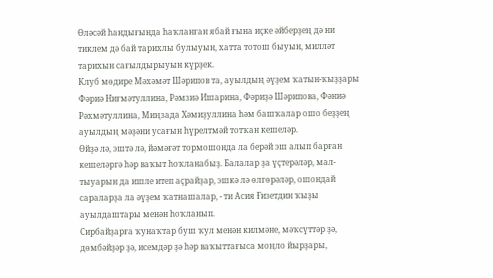Өләсәй һандығында һаҡланған ябай ғына иҫке әйберҙең дә ни тиклем дә бай тарихлы булыуын, хатта тотош быуын, милләт тарихын сағылдырыуын күрҙек.
Клуб мөдире Мәхәмәт Шәрипов та, ауылдың әүҙем ҡатын-ҡыҙҙары Фәриә Ниғмәтуллина, Рәмзиә Ишарина, Фәриҙә Шәрипова, Фәниә Рәхмәтуллина, Миңзада Хәмиҙуллина һәм башҡалар ошо беҙҙең ауылдың мәҙәни усағын һүрелтмәй тотҡан кешеләр.
Өйҙә лә, эштә лә, йәмәғәт тормошонда ла берәй эш алып барған кешеләргә һәр ваҡыт һоҡланабыҙ. Балалар ҙа үҫтерәләр, мал-тыуарын да ишле итеп аҫрайҙар, эшкә лә өлгөрәләр, ошондай сараларҙа ла әүҙем ҡатнашалар, - ти Асия Ғизетдин ҡыҙы ауылдаштары менән һоҡланып.
Сирбайҙарға ҡунаҡтар буш ҡул менән килмәне, мәҡсүттәр ҙә, дөмбәйҙәр ҙә, исемдәр ҙә һәр ваҡыттағыса моңло йырҙары,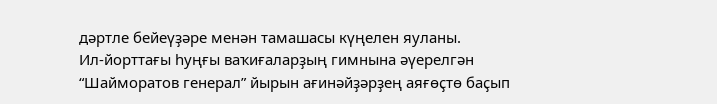дәртле бейеүҙәре менән тамашасы күңелен яуланы.
Ил-йорттағы һуңғы ваҡиғаларҙың гимнына әүерелгән “Шайморатов генерал” йырын ағинәйҙәрҙең аяғөҫтө баҫып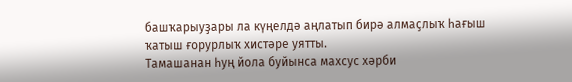башҡарыуҙары ла күңелдә аңлатып бирә алмаҫлыҡ һағыш ҡатыш ғорурлыҡ хистәре уятты.
Тамашанан һуң йола буйынса махсус хәрби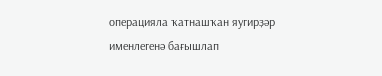операцияла ҡатнашҡан яугирҙәр именлегенә бағышлап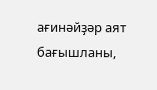ағинәйҙәр аят бағышланы,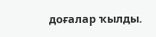доғалар ҡылды.